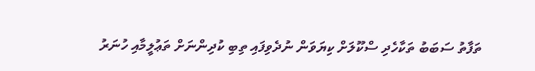ތަފާތު ސަބަބު ތަކާހެދި ސްކޫލަށް ކިޔަވަން ނުދެވިފައި ތިބި ކުދިންނަށް ތަޢުލީމާއި ހުނަރު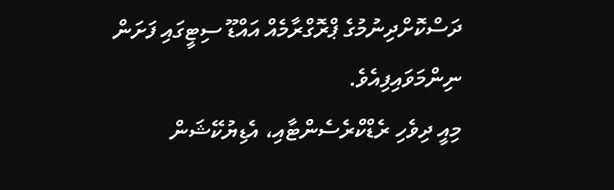ދަސްކޮށްދިނުމުގެ ޕްރޮގްރާމެއް އައްޑޫ ސިޓީގައި ފަށަން ނިންމަވައިފިއެވެ.
މިއީ ދިވެހި ރެޑްކްރެސެންޓާއި، އެޑިޔުކޭޝަން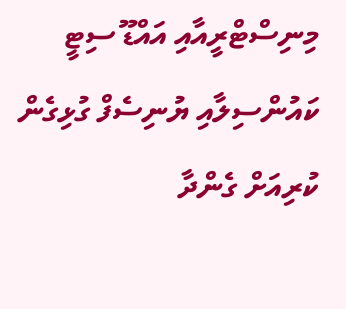މިނިސްޓްރީއާއި އައްޑޫ ސިޓީ ކައުންސިލާއި ޔުނިސެފް ގުޅިގެން ކުރިއަށް ގެންދާ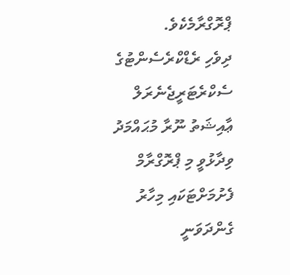ޕްރޮގްރާމެކެވެ.
ދިވެހި ރެޑްކްރެސެންޓުގެ ސެކްރެޓަރީޖެނެރަލް ޢާއިޝަތު ނޫރާ މުޙައްމަދު ވިދާޅުވީ މި ޕްރޮގްރާމް ފެށުމަށްޓަކައި މިހާރު ގެންދަވަނީ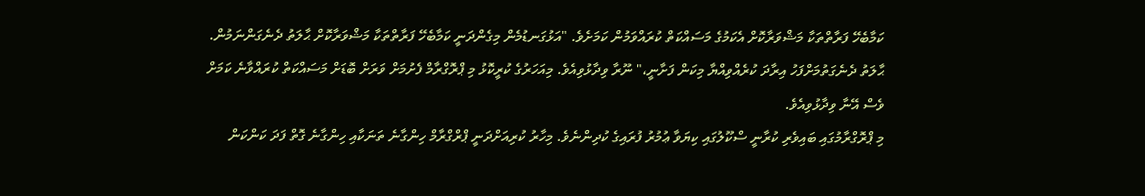ކަމާބެހޭ ފަރާތްތަކާ މަޝްވަރާކޮށް އެކަމުގެ މަސައްކަތް ކުރައްވަމުން ކަމަށެވެ. "އަޅުގަނޑުމެން މިގެންދަނީ ކަމާބެހޭ ފަރާތްތަކާ މަޝްވަރާކޮށް ޙާލަތު ދެނެގަންނަމުން. ޙާލަތު ދެނެގަތުމަށްފަހު އިރާދަ ކުރެއްވިއްޔާ މިކަން ފަށާނީ،" ނޫރާ ވިދާޅުވިއެވެ. މިއަހަރުގެ ކުރީކޮޅު މި ޕްރޮގްރާމް ފެށުމަށް ވަރަށް ބޮޑަށް މަސައްކަތް ކުރައްވާނެ ކަމަށް ވެސް އޭނާ ވިދާޅުވިއެވެ.
މި ޕްރޮގްރާމުގައި ބައިވެރި ކުރާނީ ސްކޫލުގައި ކިޔަވާ ޢުމުރު ފުރައިގެ ކުދިންނެވެ. މިހާރު ކުރިއަށްދަނީ ޕްރްގްރާމް ހިންގާނެ ތަނަކާއި ހިންގާނެ ގޮތް ފަދަ ކަންކަން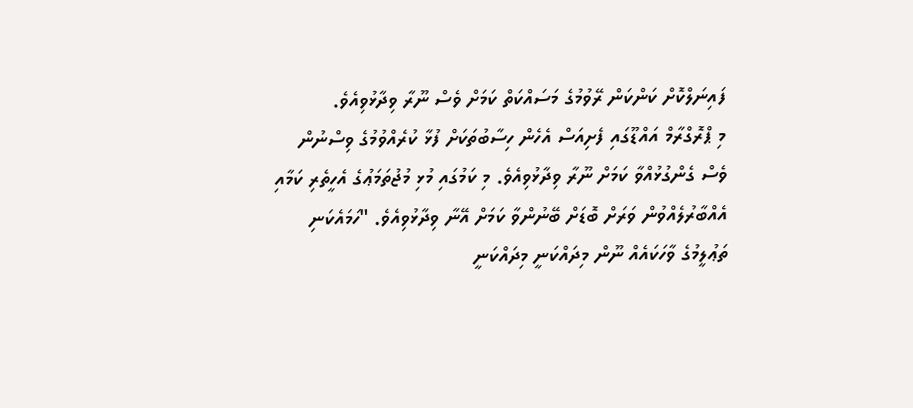ފައިނަލްކޮށް ކަންކަން ރޭވުމުގެ މަސައްކަތް ކަމަށް ވެސް ނޫރާ ވިދާޅުވިއެވެ.
މި ޕްރޮގްރާމް އައްޑޫގައި ފެށިއަސް އެހެން ހިސާބުތަކަށް ފުޅާ ކުރެއްވުމުގެ ވިސްނުން ވެސް ގެންގުޅުއްވާ ކަމަށް ނޫރާ ވިދާޅުވިއެވެ. މި ކަމުގައި މުޅި މުޖުތަމަޢުގެ އެހީތެރި ކަމާއި އެއްބާރުލެއްވުން ވަރަށް ބޮޑަށް ބޭނުންވާ ކަމަށް އޭނާ ވިދާޅުވިއެވެ. "ހަމައެކަނި ތަޢުލީމުގެ ވާހަކައެއް ނޫން މިދައްކަނީ މިދައްކަނީ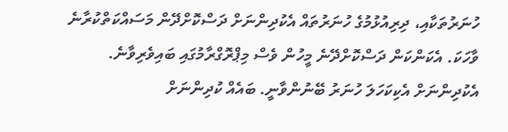ހުނަރުތަކާއި، ދިރިއުޅުމުގެ ހުނަރުތައް އެކުދިންނަށް ދަސްކޮށްދޭން މަސައްކަތްކުރާނެ ވާހަކަ. އެކަންކަން ދަސްކޮށްދޭނެ މީހުން ވެސް މިޕްރޮގްރާމުގައި ބައިވެރިވާނެ. އެކުދިންނަށް އެކިކަހަލަ ހުނަރު ބޭނުންވާނީ. ބައެއް ކުދިންނަށް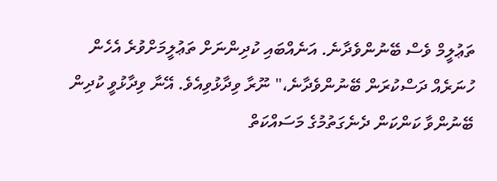ތަޢުލީމް ވެސް ބޭނުންވެދާނެ. އަނެއްބައި ކުދިންނަށް ތަޢުލީމަށްވުރެ އެހެން ހުނަރެއް ދަސްކުރަން ބޭނުންވެދާނެ،" ނޫރާ ވިދާޅުވިއެވެ. އޭނާ ވިދާޅުވީ ކުދިން ބޭނުންވާ ކަންކަން ދެނެގަތުމުގެ މަސައްކަތް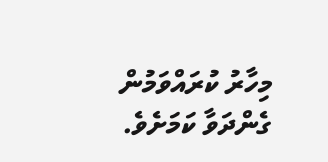މިހާރު ކުރައްވަމުން ގެންދަވާ ކަމަށެވެ.